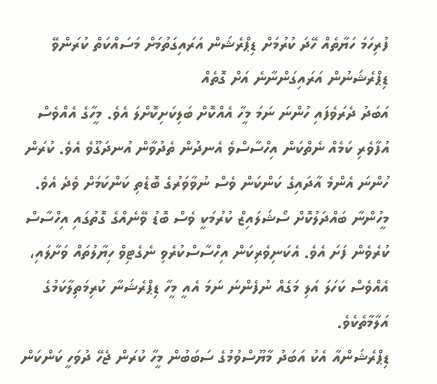ފުރިހަމަ ހަޔާތެއް ހޭދަ ކުރުމަށް ޑިޕްރެޝަން އަރައިގަތުމަށް މަސައްކަތް ކުރަންވޭ
ޑިޕްރެޝަނުން އަރައިގަންނާނެ އަށް ގޮތެއް
އަބަދު ދެރަވެފައި ހުންނަ ނަމަ މީހާ އެއްކޮށް ބަލިކަށިކޮށްލަ އެވެ. މީހާގެ އެއްވެސް އުފާވެރި ކަމެއް ނެތްކަން އިހްސާސްވެ އެނދުން ތެދުވާން އުނދަގޫވެ އެވެ. ކުރަން ހުންނަ އެންމެ އާދައިގެ ކަންކަން ވެސް ނުވާވަރުގެ ބޮޑެތި ކަންކަމަށް ވެދެ އެވެ. މީހުންނާ ބައްދަލުކޮށް ސޯޝަލައިޒް ކުރުމަކީ ވެސް ބޮޑު ވޭނެއްގެ ގޮތުގައި އިހްސާސް ކުރެވެން ފަށަ އެވެ. އެކަނިވެރިކަން އިހްސާސްކުރެވި ނެގެޓިވް ހިޔާލުތައް ވަށާލައި، އެއްވެސް ކަހަލަ އަލި މަގެއް ނުފެންނަ ނަމަ އެއީ މީހާ ޑިޕްރެޝަނާ ކުރިމަތިލާކަމުގެ އަލާމާތެކެވެ.
ޑިޕްރެޝަންއާ އެކު އަބަދު މާޔޫސްވުމުގެ ސަބަބުން މީހާ ކުރަން ޖެހޭ ދުވަހީ ކަންކަން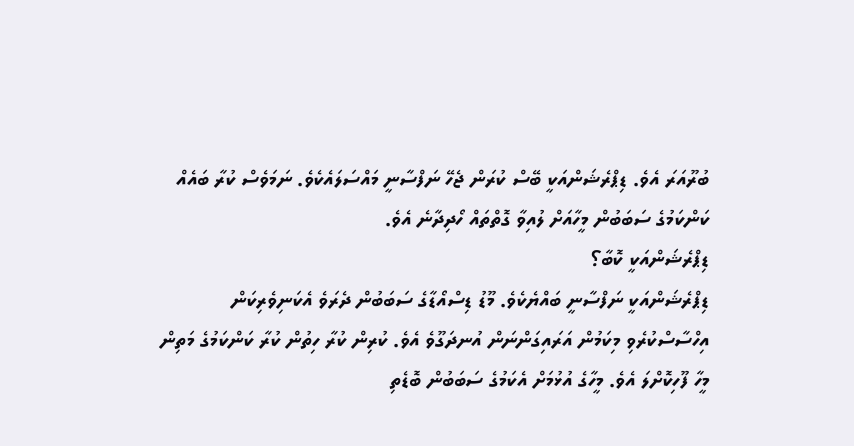ބުރޫއަރަ އެވެ. ޑިޕްރެޝަންއަކީ ބޭސް ކުރަން ޖެހޭ ނަފްސާނީ މައްސަލައެކެވެ. ނަމަވެސް ކުރާ ބައެއް ކަންކަމުގެ ސަބަބުން މީހާއަށް ލުއިވާ ގޮތްތައް ހޯދިދާނެ އެވެ.
ޑިޕްރެޝަންއަކީ ކޮބާ؟
ޑިޕްރެޝަންއަކީ ނަފްސާނީ ބައްޔެކެވެ. މޫޑު ޑިސްއޯޑާގެ ސަބަބުން ދެރަވެ އެކަނިވެރިކަން އިހްސާސްކުރެވި މިކަމުން އަރައިގަންނަން އުނދަގޫވެ އެވެ. ކުރިން ކުރާ ހިތުން ކުރާ ކަންކަމުގެ މަތިން މީހާ ފޫހިކޮށްލަ އެވެ. މީހާގެ އުޅުމަށް އެކަމުގެ ސަބަބުން ބޮޑެތި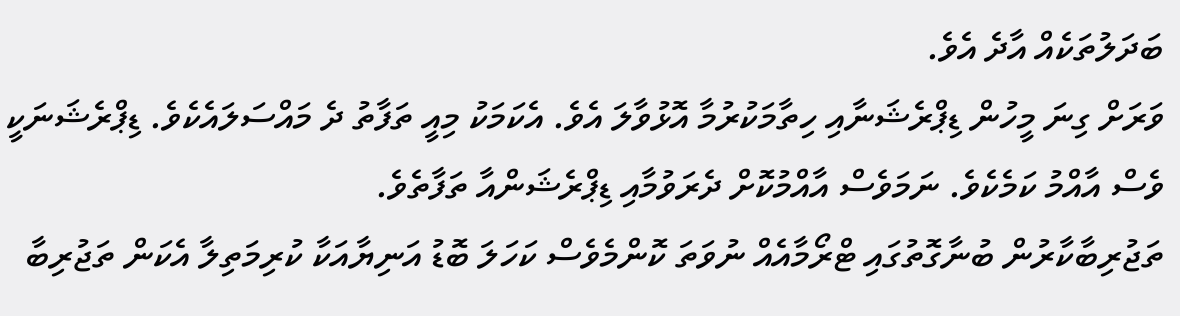ބަދަލުތަކެއް އާދެ އެވެ.
ވަރަށް ގިނަ މީހުން ޑިޕްރެޝަނާއި ހިތާމަކުރުމާ އޮޅުވާލަ އެވެ. އެކަމަކު މިއީ ތަފާތު ދެ މައްސަލައެކެވެ. ޑިޕްރެޝަނަކީ ވެސް އާއްމު ކަމެކެވެ. ނަމަވެސް އާއްމުކޮށް ދެރަވުމާއި ޑިޕްރެޝަންއާ ތަފާތެވެ.
ތަޖުރިބާކާރުން ބުނާގޮތުގައި ޓްރޯމާއެއް ނުވަތަ ކޮންމެވެސް ކަހަލަ ބޮޑު އަނިޔާއަކާ ކުރިމަތިލާ އެކަން ތަޖުރިބާ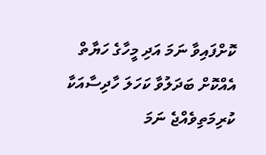ކޮށްފައިވާ ނަމަ އަދި މީހާގެ ހަޔާތް އެއްކޮށް ބަދަލުވާ ކަހަލަ ހާދިސާއަކާ ކުރިމަތިވެއްޖެ ނަމަ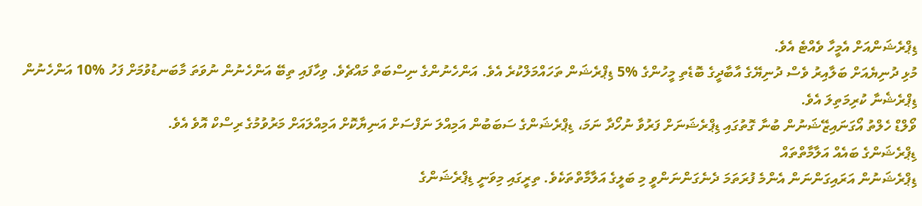ޑިޕްރެޝަންއަށް އެމީހާ ވެއްޓެ އެވެ.
މުޅި ދުނިޔެއަށް ބަލާއިރު ވެސް ދުނިޔޭގެ އާބާދީގެ ބޮޑެތި މީހުންގެ %5 ޑިޕްރެޝަން ތަހައްމަލްކުރެ އެވެ. އަންހެނުންގެ ނިސްބަތް މައްޗެވެ. ވިހާފައި ތިބޭ އަންހެނުން ނުވަތަ މާބަނޑުވުމަށް ފަހު %10 އަންހެނުން ޑިޕްރެޝެނާ ކުރިމަތިލަ އެވެ.
ވޯލްޑް ހެލްތު އޯގަނައިޒޭޝަނުން ބުނާ ގޮތުގައި ޑިޕްރެޝަނަށް ފަރުވާ ނުހޯދާ ނަމަ، ޑިޕްރެޝަންގެ ސަބަބުން އަމިއްލަ ނަފްސަށް އަނިޔާކޮށް އަމިއްލައަށް މަރުވުމުގެ ރިސްކް އޮވެ އެވެ.
ޑިޕްރެޝަންގެ ބައެއް އަލާމާތްތައް
ޑިޕްރެޝަނުން އަރައިގަންނަން އެންމެ ފުރަތަމަ ދެނެގަންނަންވީ މި ބަލީގެ އަލާމާތްތަކެވެ. ތިރީގައި މިވަނީ ޑިޕްރެޝަންގެ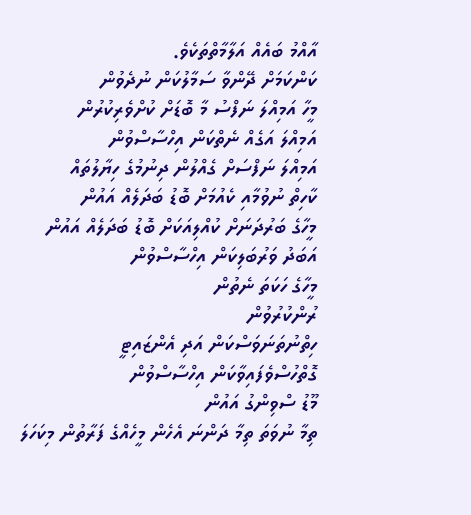އާއްމު ބައެއް އަލާމާތްތަކެވެ.
ކަންކަމަށް ދޭންވާ ސަމާލުކަން ނުދެވުން
މީހާ އަމިއްލަ ނަފްސު މާ ބޮޑަށް ކުށްވެރިކުރުން
އަމިއްލަ އަގެއް ނެތްކަން އިހްސާސްވުން
އަމިއްލަ ނަފްސަށް ގެއްލުން ދިނުމުގެ ހިޔާލުތައް
ކާހިތް ނުވުމާއި ކެއުމަށް ބޮޑު ބަދަލެއް އައުން
މީހާގެ ބަރުދަނަށް ކުއްލިއަކަށް ބޮޑު ބަދަލެއް އައުން
އަބަދު ވަރުބަލިކަން އިހްސާސްވުން
މީހާގެ ހަކަތަ ނެތުން
ރުންކުރުވުން
ހިތްނުތަނަވަސްކަން އަދި އެންޒައިޓީ
ގޮތްހުސްވެފައިވާކަން އިހްސާސްވުން
މޫޑު ސްވިންގު އައުން
ތިމާ ނުވަތަ ތިމާ ދަންނަ އެހެން މީހެއްގެ ފަރާތުން މިކަހަލަ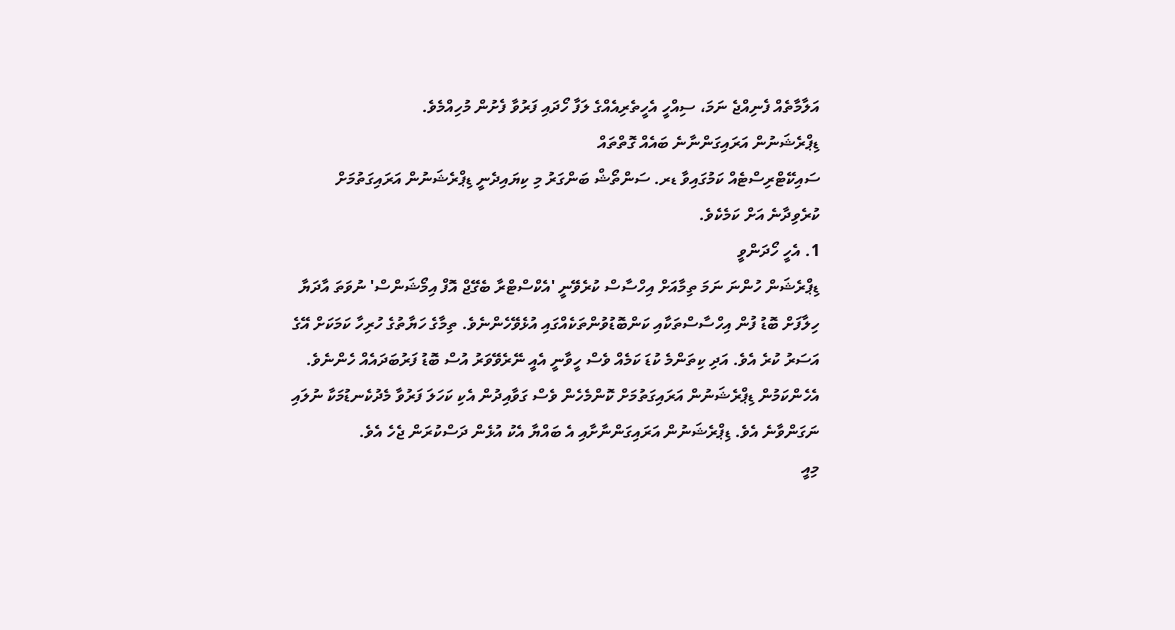އަލާމާތެއް ފެނިއްޖެ ނަމަ، ސިއްހީ އެހީތެރިއެއްގެ ލަފާ ހޯދައި ފަރުވާ ފެށުން މުހިއްމެވެ.
ޑިޕްރެޝަނުން އަރައިގަންނާނެ ބައެއް ގޮތްތައް
ސައިކޭޓްރިސްޓެއް ކަމުގައިވާ ޑރ. ސަންތޯޝް ބަންގަރު މި ކިޔައިދެނީ ޑިޕްރެޝަނުން އަރައިގަތުމަށް ކުރެވިދާނެ އަށް ކަމެކެވެ.
1. އެހީ ހޯދަންވީ
ޑިޕްރެޝަން ހުންނަ ނަމަ ތިމާއަށް އިހްސާސް ކުރެވޭނީ 'އެކްސްޓްރާ ބެގޭޖް އޮފް އިމޯޝަންސް' ނުވަތަ އާދަޔާ ހިލާފަށް ބޮޑު ފުން އިހްސާސްތަކާއި ކަންބޮޑުވުންތަކެއްގައި އުޅެވޭހެންނެވެ. ތިމާގެ ހަޔާތުގެ ހުރިހާ ކަމަކަށް އޭގެ އަސަރު ކުރެ އެވެ. އަދި ކިތަންމެ ކުޑަ ކަމެއް ވެސް ހީވާނީ އެއީ ނޭރެވޭވަރު އުސް ބޮޑު ފަރުބަދައެއް ހެންނެވެ. އެހެންކަމުން ޑިޕްރެޝަނުން އަރައިގަތުމަށް ކޮންމެހެން ވެސް ގަވާއިދުން އެކި ކަހަލަ ފަރުވާ މެދުކެނޑުމަކާ ނުލައި ނަގަންވާނެ އެވެ. ޑިޕްރެޝަނުން އަރައިގަންނާށާއި އެ ބައްޔާ އެކު އުޅެން ދަސްކުރަން ޖެހެ އެވެ.
މިއީ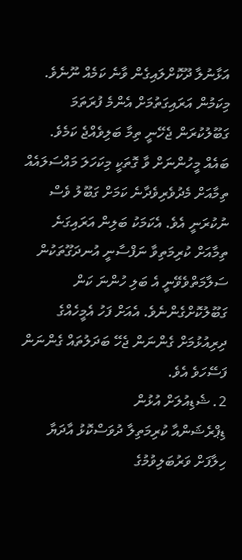އަޅާނުލާ ދޫކޮށްލައިގެން ވާނެ ކަމެއް ނޫނެވެ. މިކަމުން އަރައިގަތުމަށް އެންމެ ފުރަތަމަ ގަބޫލުކުރަން ޖެހޭނީ ތިމާ ބަލިވެއްޖެ ކަމެވެ. ބައެއް މީހުންނަށް ވާ ގޮތަކީ މިކަހަލަ މައްސަލައެއް ތިމާއަށް މެދުވެރިވެދާނެ ކަމަށް ގަބޫލު ވެސް ނުކުރަނީ އެވެ. އެކަމަކު ބަލިން އަރައިގަނެ ތިމާއަށް ކުރިމަތިވާ ނަފްސާނީ އުނދަގޫތަކުން ސަލާމަތްވެވޭނީ އެ ބަލި ހުންނަ ކަން ގަބޫލުކޮށްގެންނެވެ. އެއަށް ފަހު އެމީހެއްގެ ދިރިއުޅުމަށް ގެންނަން ޖެހޭ ބަދަލުތައް ގެންނަން ފަސޭހަވެ އެވެ.
2. ޝެޑިއުލަށް އުޅުން
ޑިޕްރެޝަންއާ ކުރިމަތިލާ ދުވަސްކޮޅު އާދަޔާ ހިލާފަށް ވަރުބަލިވުމުގެ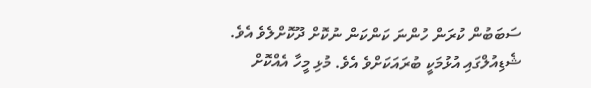ސަބަބުން ކުރަން ހުންނަ ކަންކަން ނުކޮށް ދޫކޮށްލެވެ އެވެ. ޝެޑިއުލްގައި އުޅުމަކީ ބުރައަކަށްވެ އެވެ. މުޅި މީހާ އެއްކޮށް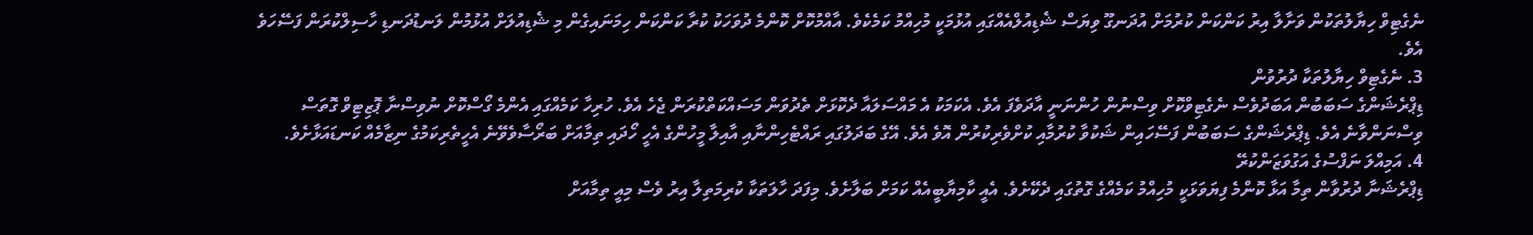ނެގެޓިވް ހިޔާލުތަކުން ވަށާލާ އިރު ކަންކަން ކުރުމަށް އުދަނގޫ ވިޔަސް ޝެޑިއުލްއެއްގައި އުޅުމަކީ މުހިއްމު ކަމެކެވެ. އާއްމުކޮށް ކޮންމެ ދުވަހަކު ކުރާ ކަންކަން ހިމަނައިގެން މި ޝެޑިއުލަށް އުޅުމުން ލަނޑުދަނޑި ހާސިލްކުރަން ފަސޭހަވެ އެވެ.
3. ނެގެޓިވް ހިޔާލުތަކާ ދުރުވުން
ޑިޕްރެޝަންގެ ސަބަބުން އަބަދުވެސް ނެގެޓިވްކޮށް ވިސްނުން ހުންނަނީ އާދަވެފަ އެވެ. އެކަމަކު އެ މައްސަލައާ ދެކޮޅަށް ތެދުވަން މަސައްކަތްކުރަން ޖެހެ އެވެ. ހުރިހާ ކަމެއްގައި އެންމެ ގޯސްކޮށް ނުވިސްނާ ޕޮޒިޓިވް ގޮތަސް ވިސްނަންވާނެ އެވެ. ޑިޕްރެޝަންގެ ސަބަބުން ފަސޭހައިން ޝަކުވާ ކުރުމާއި ކުށްވެރިކުރުން އޮވެ އެވެ. އޭގެ ބަދަލުގައި ރައްޓެހިންނާއި އާއިލާ މީހުންގެ އެހީ ހޯދައި ތިމާއަށް ބަރޯސާވެވޭނެ އެހީތެރިކަމުގެ ނިޒާމެއް ކަނޑައަޅާށެވެ.
4. އަމިއްލަ ނަފްސުގެ އަގުވަޒަންކުރޭ
ޑިޕްރެޝަނާ ދުރުވާން ތިމާ އަޅާ ކޮންމެ ފިޔަވަޅަކީ މުހިއްމު ކަމެއްގެ ގޮތުގައި ދެކޭށެވެ. އެއީ ކާމިޔާބީއެއް ކަމަށް ބަލާށެވެ. މިފަދަ ހާލަތަކާ ކުރިމަތިލާ އިރު ވެސް މިއީ ތިމާއަށް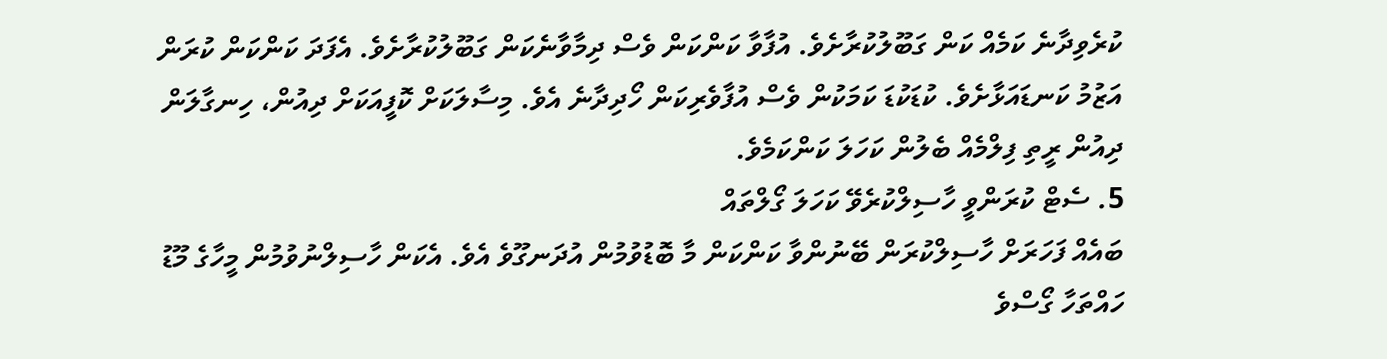ކުރެވިދާނެ ކަމެއް ކަން ގަބޫލުކުރާށެވެ. އުފާވާ ކަންކަން ވެސް ދިމާވާނެކަން ގަބޫލުކުރާށެވެ. އެފަދަ ކަންކަން ކުރަން އަޒުމު ކަނޑައަޅާށެވެ. ކުޑަކުޑަ ކަމަކުން ވެސް އުފާވެރިކަން ހޯދިދާނެ އެވެ. މިސާލަކަށް ކޮފީއަކަށް ދިއުން، ހިނގާލަން ދިއުން ރީތި ފިލްމެއް ބެލުން ކަހަލަ ކަންކަމެވެ.
5. ސެޓް ކުރަންވީ ހާސިލްކުރެވޭ ކަހަލަ ގޯލްތައް
ބައެއް ފަހަރަށް ހާސިލްކުރަން ބޭނުންވާ ކަންކަން މާ ބޮޑުވުމުން އުދަނގޫވެ އެވެ. އެކަން ހާސިލްނުވުމުން މީހާގެ މޫޑު ހައްތަހާ ގޯސްވެ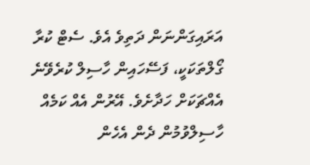އަރައިގަންނަން ދަތިވެ އެވެ. ސެޓް ކުރާ ގޯލްތަކަކީ، ފަސޭހައިން ހާސިލް ކުރެވޭނެ އެއްޗަކަށް ހަދާށެވެ. އޭރުން އެއް ކަމެއް ހާސިލްވުމުން ދެން އެހެން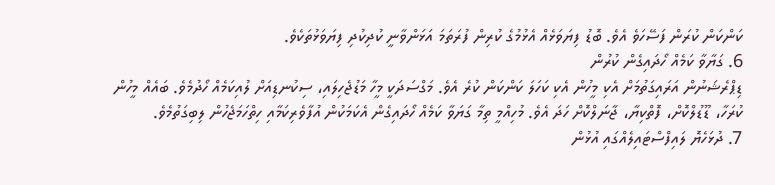ކަންކަން ކުރަން ފަސޭހަވެ އެވެ. ބޮޑު ފިޔަވަޅެއް އެޅުމުގެ ކުރިން ފުރަތަމަ އަޅަންވާނީ ކުދިކުދި ފިޔަވަޅުތަކެވެ.
6. ގަޔާވާ ކަމެއް ހޯދައިގެން ކުރުން
ޑިޕްރެޝަނުން އަރައިގަތުމަށް އެކި މީހުން އެކި ކަހަލަ ކަންކަން ކުރެ އެވެ. މަގްސަދަކީ މީހާ މަޑުޖެހިލައި، ސިކުނޑިއަށް ލުއިކަމެއް ހޯދުމެވެ. ބައެއް މީހުން ކުރަހާ، ޑޫޑުލްކޮށް، ފޮތްކިޔާ، ޖާނަލްކޮށް ހަދަ އެވެ. މުހިއްމީ ތިމާ ގަޔަވާ ކަމެއް ހޯދައިގެން އެކަމަކުން އުފާވެރިކަމާއި ހިތްހަމަޖެހުން ލިބިގަތުމެވެ.
7. ދުޅަހެޔޮ ލައިފްސްޓައިލެއްގައި އުޅުން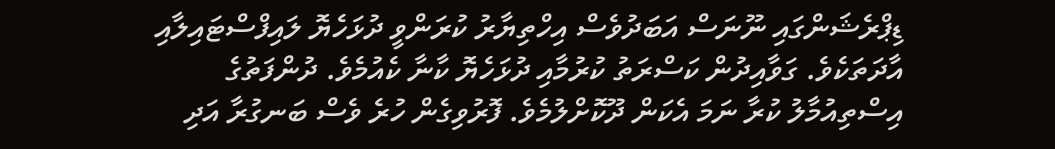ޑިޕްރެޝަންގައި ނޫނަސް އަބަދުވެސް އިހްތިޔާރު ކުރަންވީ ދުޅަހެޔޮ ލައިފްސްޓައިލާއި އާދަތަކެވެ. ގަވާއިދުން ކަސްރަތު ކުރުމާއި ދުޅަހެޔޮ ކާނާ ކެއުމެވެ. ދުންފަތުގެ އިސްތިއުމާލު ކުރާ ނަމަ އެކަން ދޫކޮށްލުމެވެ. ފޮރުވިގެން ހުރެ ވެސް ބަނގުރާ އަދި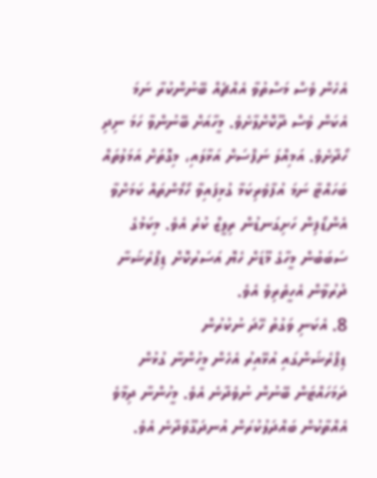އެހެން ވެސް މަސްތުވާ އެއްޗެއް ބޭނުންކުރާ ނަމަ އެކަން ވެސް ދޫކޮށްލާށެވެ. މީހާއަށް ބޭނުންވާ ހަމަ ނިދި ހޯދާށެވެ. އަމިއްލަ ނަފްސަށް އަޅާލައި، މިގޮތަށް އަމަލުތައް ބަހައްޓާ ނަމަ އުފާވެރިކަމާ ގުޅިފައިވާ ހޯމޯންތައް ކަމަށްވާ އެންޑޯފިން ހަށިގަނޑުން ރިލީޒް ކުރެ އެވެ. މިކަމުގެ ސަބަބުން މީހާގެ މޫޑަށް ހެޔޮ އަސަރުކޮށް ޑިޕްރެޝަނާ ދުރުވާން އެހީތެރިވެ އެވެ.
8. އެކަނި ވަގުތު ހޭދަ ނުކުރުން
ޑިޕްރެޝަންގައި އުޅޭއިރު އެހެން މީހުންނާ ގުޅުން ދަމަހައްޓަން ބޭނުން ނުވެދާނެ އެވެ. މީހުންނާ ދިމާވެ އެއްތާކުން ބައްދަލުކުރަން އުނދަގޫވެދާނެ އެވެ.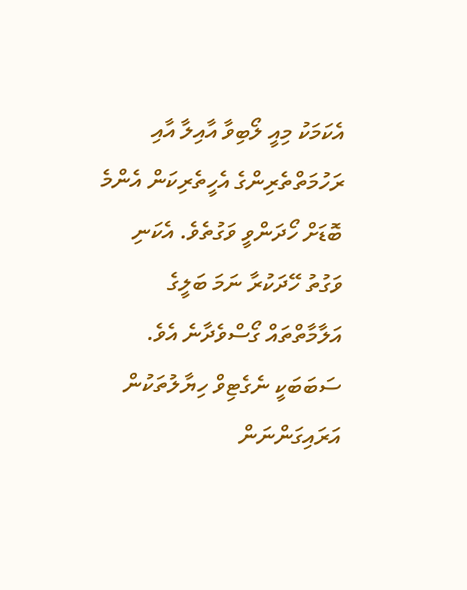އެކަމަކު މިއީ ލޯބިވާ އާއިލާ އާއި ރަހުމަތްތެރިންގެ އެހީތެރިކަން އެންމެ ބޮޑަށް ހޯދަންވީ ވަގުތެވެ. އެކަނި ވަގުތު ހޭދަކުރާ ނަމަ ބަލީގެ އަލާމާތްތައް ގޯސްވެދާނެ އެވެ. ސަބަބަކީ ނެގެޓިވް ހިޔާލުތަކުން އަރައިގަންނަން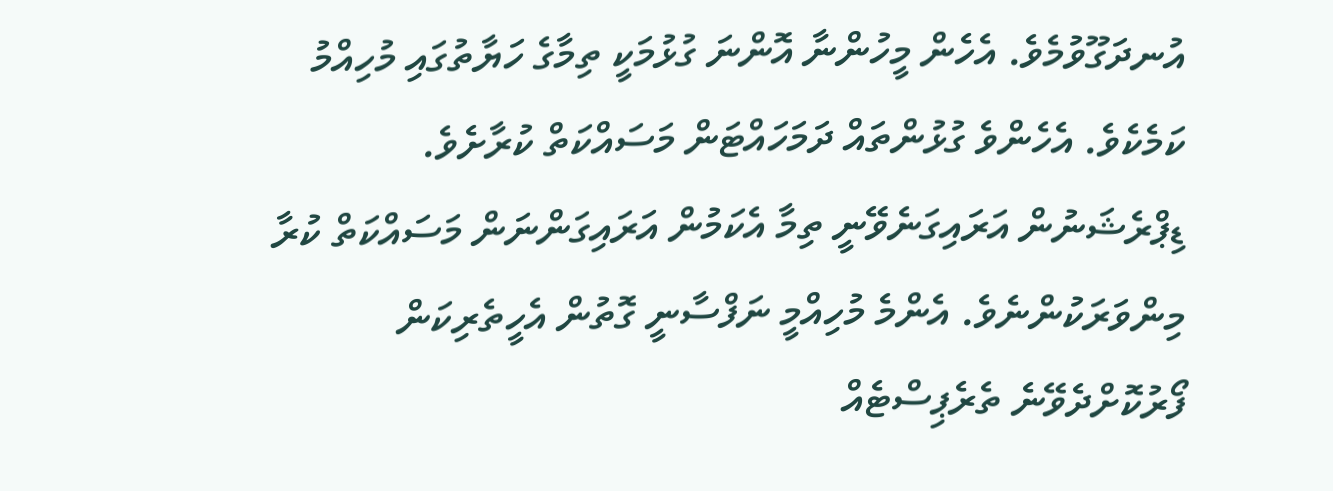އުނދަގޫވުމެވެ. އެހެން މީހުންނާ އޮންނަ ގުޅުމަކީ ތިމާގެ ހަޔާތުގައި މުހިއްމު ކަމެކެވެ. އެހެންވެ ގުޅުންތައް ދަމަހައްޓަން މަސައްކަތް ކުރާށެވެ.
ޑިޕްރެޝަނުން އަރައިގަނެވޭނީ ތިމާ އެކަމުން އަރައިގަންނަން މަސައްކަތް ކުރާ މިންވަރަކުންނެވެ. އެންމެ މުހިއްމީ ނަފްސާނީ ގޮތުން އެހީތެރިކަން ފޯރުކޮށްދެވޭނެ ތެރެޕިސްޓެއް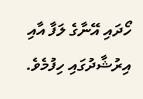ހޯދައި އޭނާގެ ލަފާ އާއި އިރުޝާދުގައި ހިފުމެވެ.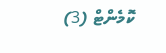ކޮމެންޓް (3)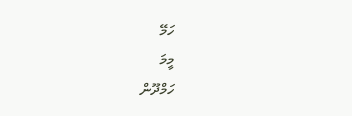ހަމޭ
މީމަ
ހަމްދޫން